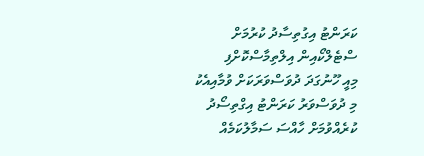ކަރަންޓު އިގުތިސާދު ކުރުމަށް ސްޓެލްކޯއިން އިލްތިމާސްކޮށްފި
މިއީ ހޫނުގަދަ ދުވަސްވަރަކަށް ވުމާއިއެކު މި ދުވަސްވަރު ކަރަންޓު އިގްތިސޯދު ކުރެއްވުމަށް ހާއްސަ ސަމާލުކަމެއް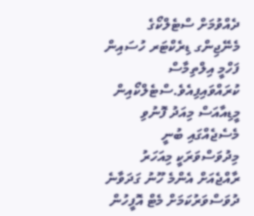ދެއްވުމަށް ސްޓެލްކޯގެ މެނޭޖިންގ ޑިރެކްޓަރ ހުސައިން ފަހްމީ އިލްތިމާސް ކުރައްވައިފިއެވެ.ސްޓެލްކޯއިން މީޑިއާއަސް މިއަދު ފޮނުވި މެސެޖެއްގައި ބުނީ މިދުވަސްވަރަކީ މިއަހަރު ރާއްޖެއަށް އެންމެ ހޫނު ގަދަވާނެ ދުވަސްވަރުކަމަށް މެޓް އޮފީހުން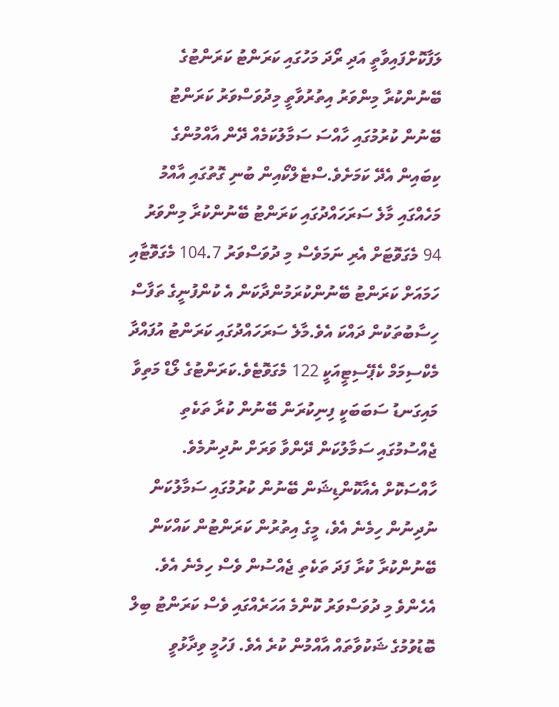ލަފާކޮށްފައިވާތީ އަދި ރޯދަ މަހުގައި ކަރަންޓު ކަރަންޓުގެ ބޭނުންކުރާ މިންވަރު އިތުރުވާތީ މިދުވަސްވަރު ކަރަންޓު ބޭނުން ކުރުމުގައި ހާއްސަ ސަމާލުކަމެއް ދޭން އާއްމުންގެ ކިބައިން އެދޭ ކަމަށެވެ.ސްޓެލްކޯއިން ބުނި ގޮތުގައި އާއްމު މަހެއްގައި މާލެ ސަރަހައްދުގައި ކަރަންޓު ބޭނުންކުރާ މިންވަރު 94 މެގަވޮޓަށް އެރި ނަމަވެސް މި ދުވަސްވަރު 104.7 މެގަވޮޓާއި ހަމައަށް ކަރަންޓު ބޭނުންކުރަމުންދާކަން އެ ކުންފުނީގެ ތަފާސް ހިސާބުތަކުން ދައްކަ އެވެ.މާލެ ސަރަހައްދުގައި ކަރަންޓު އުފައްދާ މެކްސިމަމް ކެޕޭސިޓީއަކީ 122 މެގަވޮޓެވެ.ކަރަންޓުގެ ލޯޑް މަތިވާ މައިގަނޑު ސަބަބަކީ ފިނިކުރަން ބޭނުން ކުރާ ތަކެތި ޖެއްސުމުގައި ސަމާލުކަން ދޭންވާ ވަރަށް ނުދިނުމެވެ. ހާއްސަކޮށް އެއާކޮންޑިޝަން ބޭނުން ކުރުމުގައި ސަމާލުކަން ނުދިނުން ހިމެނެ އެވެ، މީގެ އިތުރުން ކަރަންޓުން ކައްކަން ބޭނުންކުރާ ކުރާ ފަދަ ތަކެތި ޖެއްސުން ވެސް ހިމެނެ އެވެ. އެހެންވެ މި ދުވަސްވަރު ކޮންމެ އަހަރެއްގައި ވެސް ކަރަންޓު ބިލް ބޮޑުވުމުގެ ޝަކުވާތައް އާއްމުން ކުރެ އެވެ. ފަހުމީ ވިދާޅުވީ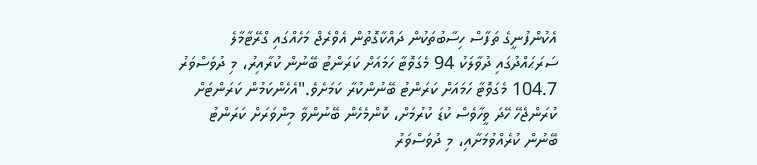އެކުންފުނީގެ ތަފާސް ހިސާބުތަކުން ދައްކާގޮތުން އެވްރެޖް މަހެއްގައި ގްރޭޓާމާލެ ސަރަޙައްދުގައި ދުވާލަކު 94 މެގަވޮޓާ ހަމައަށް ކަރަންޓު ބޭނުން ކުރާއިރު، މި ދުވަސްވަރު 104.7 މެގަވޮޓާ ހަމައަށް ކަރަންޓު ބޭނުންކުރާ ކަމަށެވެ."އެހެންކަމުން ކަރަންޓަށް ކުރަންޖެހޭ ހޭދަ ވީހާވެސް ކުޑަ ކުރުމަށް، ކޮންމެހެން ބޭނުންވާ މިންވަރަށް ކަރަންޓު ބޭނުން ކުރެއްވުމަށާއި، މި ދުވަސްވަރު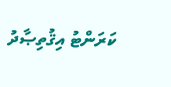ކަރަންޓު އިޤުތިޞާދު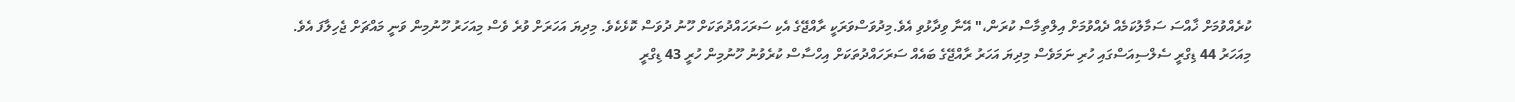ކުރެއްވުމަށް ޚާއްސަ ސަމާލުކަމެއް ދެއްވުމަށް އިލްތިމާސް ކުރަން،" އޭނާ ވިދާޅުވި އެވެ.މިދުވަސްވަރަކީ ރާއްޖޭގެ އެކި ސަރަހައްދުތަކަށް ހޫނު ދުވަސް ކޮޅެކެވެ. މިދިޔަ އަހަރަށް ވުރެ ވެސް މިއަހަރު ހޫނުމިން ވަނީ މައްޗަށް ޖެހިލާފަ އެވެ. މިއަހަރު 44 ޑިގްރީ ސެލްސިއަސްގައި ހުރި ނަމަވެސް މިދިޔަ އަހަރު ރާއްޖޭގެ ބައެއް ސަރަހައްދުތަކަށް އިހްސާސް ކުރެވުނު ހޫނުމިން ހުރީ 43 ޑިގްރީ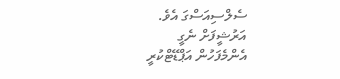ސެލްސިއަސްގަ އެވެ.
އަރުޝީފަށް ނެގީ
އެންމެފަހުން އަޕްޑޭޓްކުރީ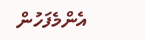އެންމެފަހުން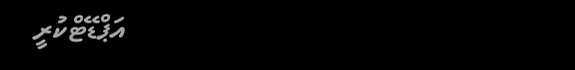އަޕްޑޭޓްކުރީ